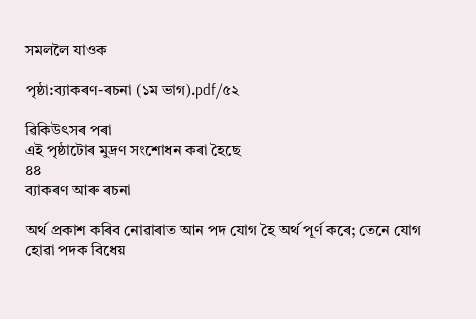সমললৈ যাওক

পৃষ্ঠা:ব্যাকৰণ-ৰচনা (১ম ভাগ).pdf/৫২

ৱিকিউৎসৰ পৰা
এই পৃষ্ঠাটোৰ মুদ্ৰণ সংশোধন কৰা হৈছে
৪৪
ব্যাকৰণ আৰু ৰচনা

অৰ্থ প্ৰকাশ কৰিব নোৱাৰাত আন পদ যোগ হৈ অৰ্থ পূৰ্ণ কৰে; তেনে যোগ হোৱা পদক বিধেয়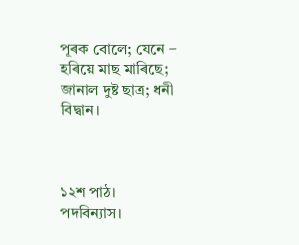পূৰক বোলে; যেনে – হৰিয়ে মাছ মাৰিছে; জানাল দুষ্ট ছাত্ৰ; ধনী বিদ্বান।



১২শ পাঠ।
পদবিন্যাস।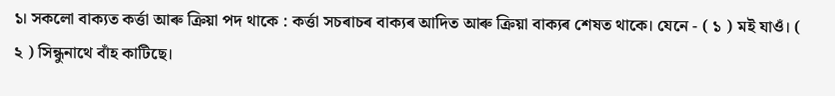১। সকলো বাক্যত কৰ্ত্তা আৰু ক্ৰিয়া পদ থাকে : কৰ্ত্তা সচৰাচৰ বাক্যৰ আদিত আৰু ক্ৰিয়া বাক্যৰ শেষত থাকে। যেনে - ( ১ ) মই যাওঁ। ( ২ ) সিন্ধুনাথে বাঁহ কাটিছে।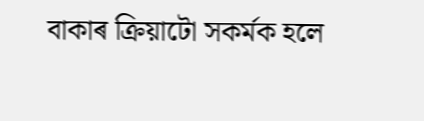বাকাৰ ক্ৰিয়াটো সকৰ্মক হলে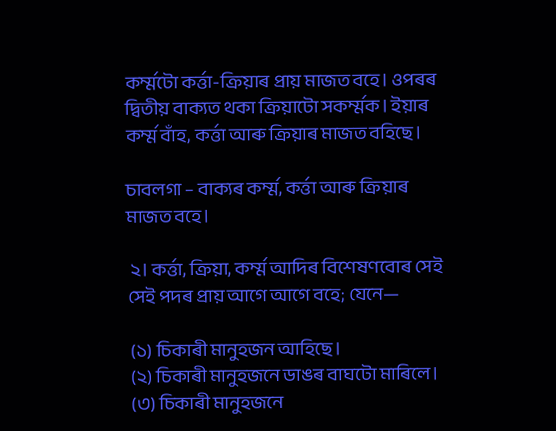কৰ্ম্মটো কৰ্ত্তা-ক্ৰিয়াৰ প্ৰায় মাজত বহে। ওপৰৰ দ্বিতীয় বাক্যত থকা ক্ৰিয়াটো সকৰ্ম্মক। ইয়াৰ কৰ্ম্ম বাঁহ, কৰ্ত্তা আৰু ক্ৰিয়াৰ মাজত বহিছে।

চাবলগা – বাক্যৰ কৰ্ম্ম, কৰ্ত্তা আৰু ক্ৰিয়াৰ মাজত বহে।

 ২। কৰ্ত্তা, ক্ৰিয়া, কৰ্ম্ম আদিৰ বিশেষণবোৰ সেই সেই পদৰ প্ৰায় আগে আগে বহে; যেনে—

 (১) চিকাৰী মানুহজন আহিছে।
 (২) চিকাৰী মানুহজনে ডাঙৰ বাঘটো মাৰিলে।
 (৩) চিকাৰী মানুহজনে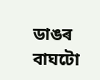ডাঙৰ বাঘটো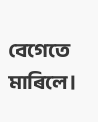বেগেতে মাৰিলে।